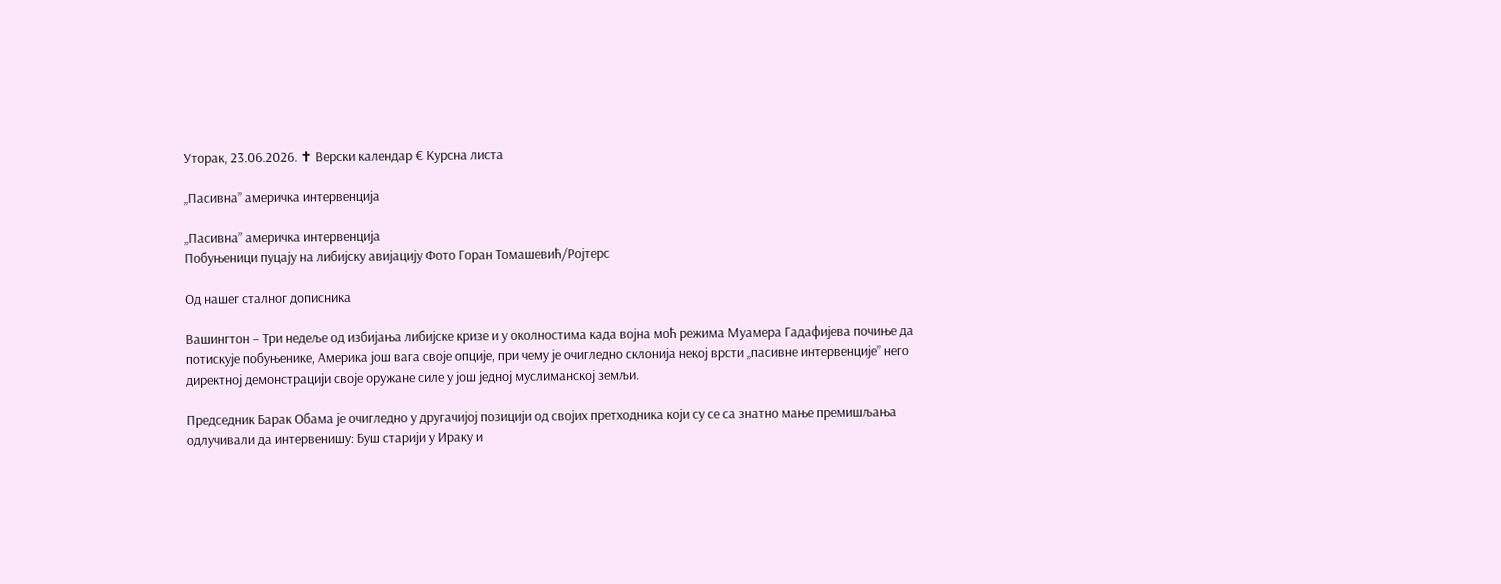Уторак, 23.06.2026. ✝ Верски календар € Курсна листа

„Пасивна” америчка интервенција

„Пасивна” америчка интервенција
Побуњеници пуцају на либијску авијацију Фото Горан Томашевић/Ројтерс

Од нашег сталног дописника

Вашингтон – Три недеље од избијања либијске кризе и у околностима када војна моћ режима Муамера Гадафијева почиње да потискује побуњенике, Америка још вага своје опције, при чему је очигледно склонија некој врсти „пасивне интервенције” него директној демонстрацији своје оружане силе у још једној муслиманској земљи.

Председник Барак Обама је очигледно у другачијој позицији од својих претходника који су се са знатно мање премишљања одлучивали да интервенишу: Буш старији у Ираку и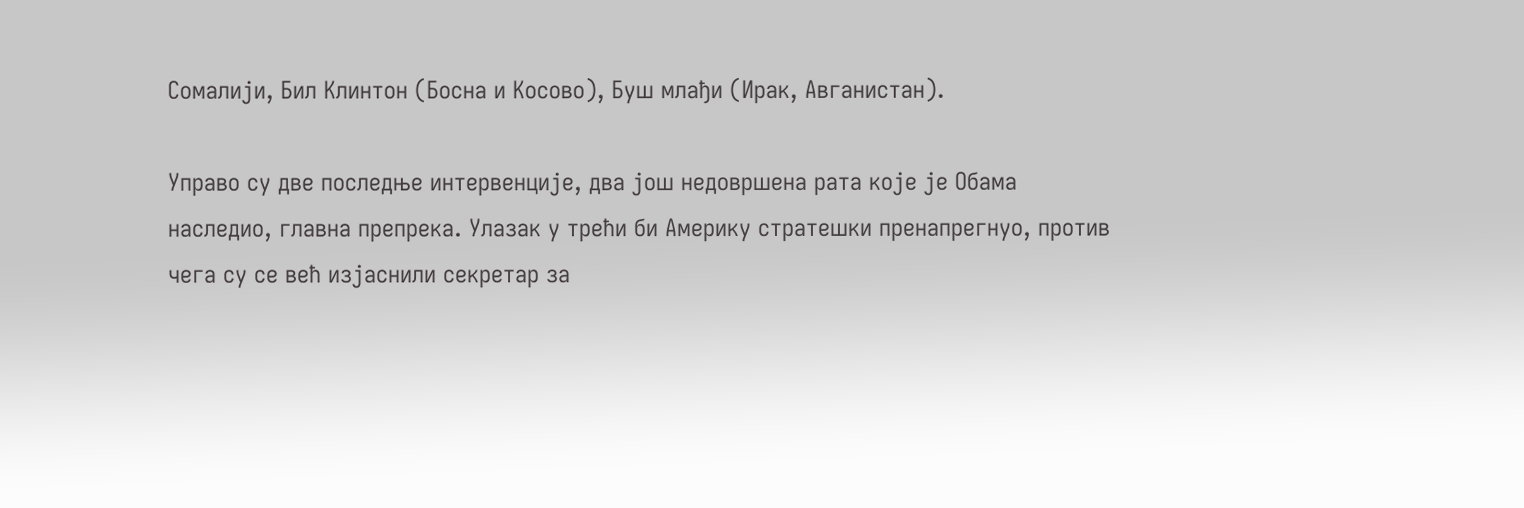Сомалији, Бил Клинтон (Босна и Косово), Буш млађи (Ирак, Авганистан).

Управо су две последње интервенције, два још недовршена рата које је Обама наследио, главна препрека. Улазак у трећи би Америку стратешки пренапрегнуо, против чега су се већ изјаснили секретар за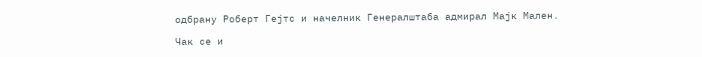одбрану Роберт Гејтс и начелник Генералштаба адмирал Мајк Мален.

Чак се и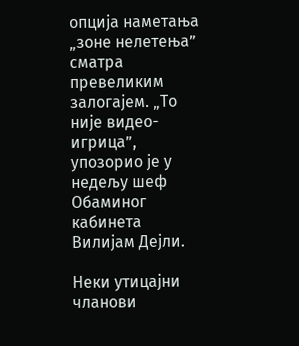опција наметања „зоне нелетења” сматра превеликим залогајем. „То није видео-игрица”, упозорио је у недељу шеф Обаминог кабинета Вилијам Дејли.

Неки утицајни чланови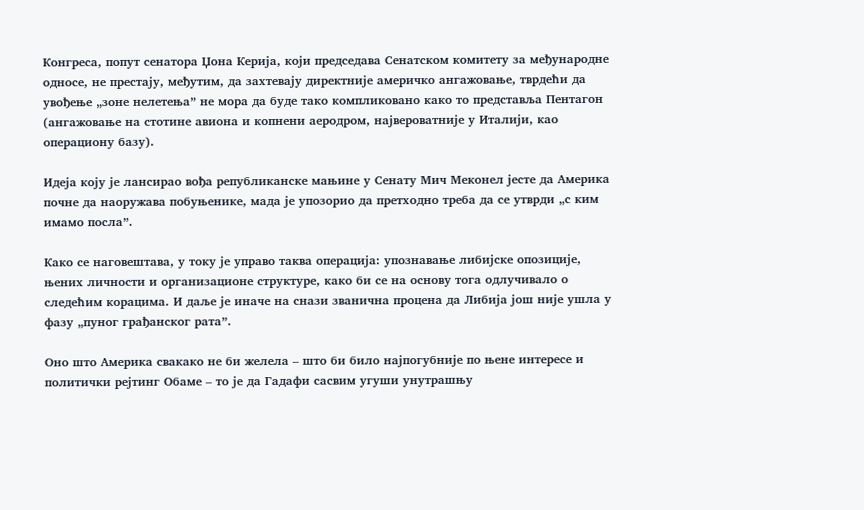Конгреса, попут сенатора Џона Керија, који председава Сенатском комитету за међународне односе, не престају, међутим, да захтевају директније америчко ангажовање, тврдећи да увођење „зоне нелетења” не мора да буде тако компликовано како то представља Пентагон (ангажовање на стотине авиона и копнени аеродром, највероватније у Италији, као операциону базу).

Идеја коју је лансирао вођа републиканске мањине у Сенату Мич Меконел јесте да Америка почне да наоружава побуњенике, мада је упозорио да претходно треба да се утврди „с ким имамо посла”.

Како се наговештава, у току је управо таква операција: упознавање либијске опозиције, њених личности и организационе структуре, како би се на основу тога одлучивало о следећим корацима. И даље је иначе на снази званична процена да Либија још није ушла у фазу „пуног грађанског рата”.

Оно што Америка свакако не би желела – што би било најпогубније по њене интересе и политички рејтинг Обаме – то је да Гадафи сасвим угуши унутрашњу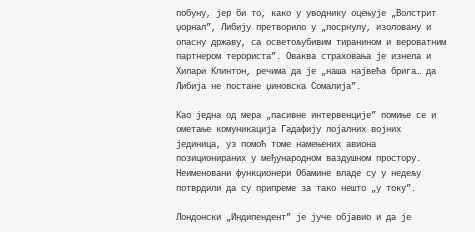побуну, јер би то, како у уводнику оцењује „Волстрит џорнал”, Либију претворило у „посрнулу, изоловану и опасну државу, са осветољубивим тиранином и вероватним партнером терориста”. Оваква страховања је изнела и Хилари Клинтон, речима да је „наша највећа брига… да Либија не постане џиновска Сомалија”.

Као једна од мера „пасивне интервенције” помиње се и ометање комуникација Гадафију лојалних војних јединица, уз помоћ томе намењених авиона позиционираних у међународном ваздушном простору. Неименовани функционери Обамине владе су у недељу потврдили да су припреме за тако нешто „у току”.

Лондонски „Индипендент” је јуче објавио и да је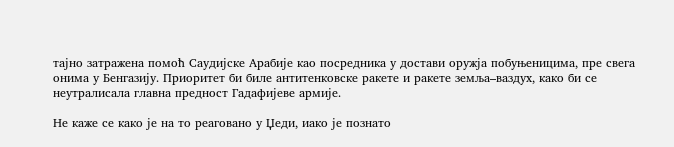тајно затражена помоћ Саудијске Арабије као посредника у достави оружја побуњеницима, пре свега онима у Бенгазију. Приоритет би биле антитенковске ракете и ракете земља–ваздух, како би се неутралисала главна предност Гадафијеве армије.

Не каже се како је на то реаговано у Џеди, иако је познато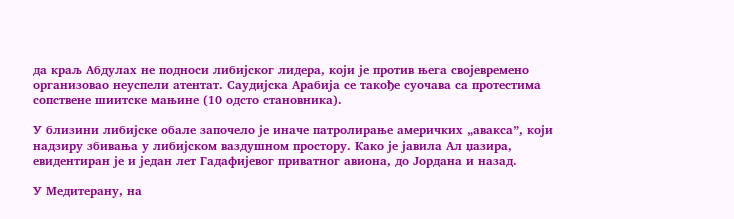да краљ Абдулах не подноси либијског лидера, који је против њега својевремено организовао неуспели атентат. Саудијска Арабија се такође суочава са протестима сопствене шиитске мањине (10 одсто становника).

У близини либијске обале започело је иначе патролирање америчких „авакса”, који надзиру збивања у либијском ваздушном простору. Како је јавила Ал џазира, евидентиран је и један лет Гадафијевог приватног авиона, до Јордана и назад.

У Медитерану, на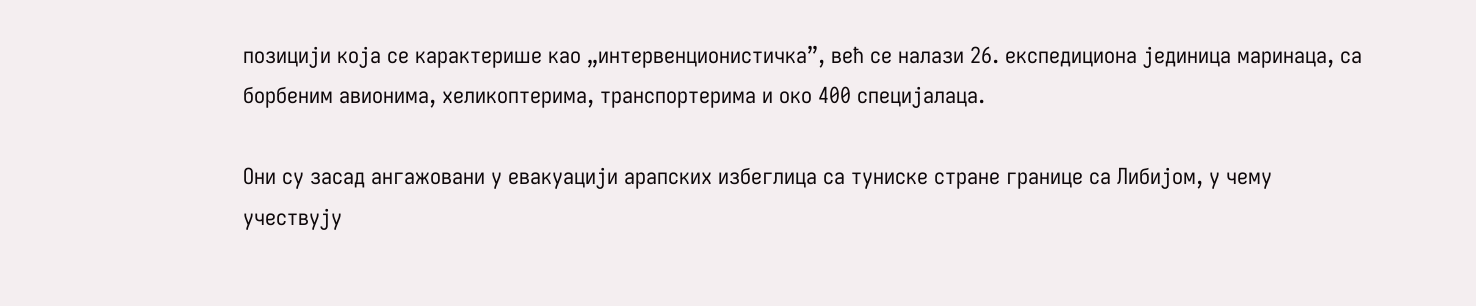позицији која се карактерише као „интервенционистичка”, већ се налази 26. експедициона јединица маринаца, са борбеним авионима, хеликоптерима, транспортерима и око 400 специјалаца.

Они су засад ангажовани у евакуацији арапских избеглица са туниске стране границе са Либијом, у чему учествују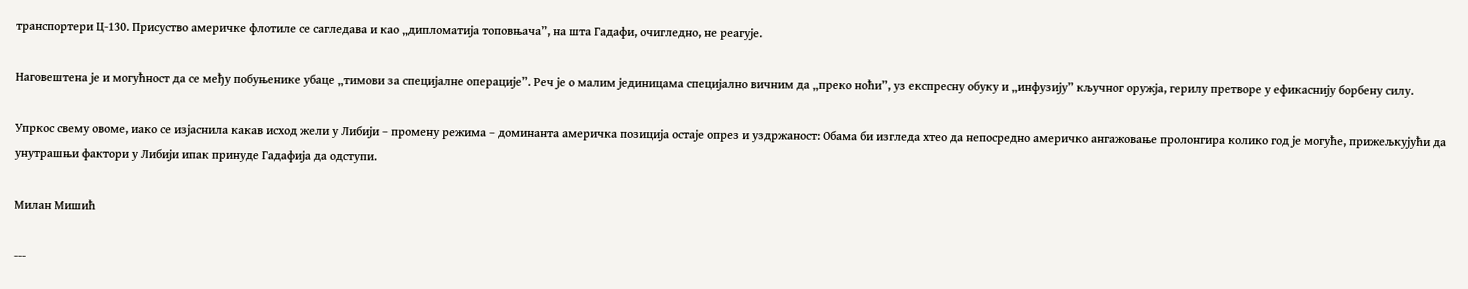транспортери Ц-130. Присуство америчке флотиле се сагледава и као „дипломатија топовњача”, на шта Гадафи, очигледно, не реагује.

Наговештена је и могућност да се међу побуњенике убаце „тимови за специјалне операције”. Реч је о малим јединицама специјално вичним да „преко ноћи”, уз експресну обуку и „инфузију” кључног оружја, герилу претворе у ефикаснију борбену силу.

Упркос свему овоме, иако се изјаснила какав исход жели у Либији – промену режима – доминанта америчка позиција остаје опрез и уздржаност: Обама би изгледа хтео да непосредно америчко ангажовање пролонгира колико год је могуће, прижељкујући да унутрашњи фактори у Либији ипак принуде Гадафија да одступи.

Милан Мишић

---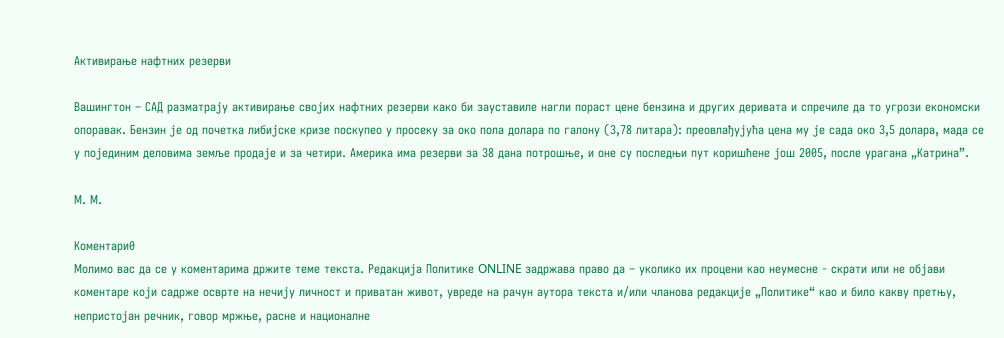Активирање нафтних резерви

Вашингтон – САД разматрају активирање својих нафтних резерви како би зауставиле нагли пораст цене бензина и других деривата и спречиле да то угрози економски опоравак. Бензин је од почетка либијске кризе поскупео у просеку за око пола долара по галону (3,78 литара): преовлађујућа цена му је сада око 3,5 долара, мада се у појединим деловима земље продаје и за четири. Америка има резерви за 38 дана потрошње, и оне су последњи пут коришћене још 2005, после урагана „Катрина”.

М. М.

Коментари0
Молимо вас да се у коментарима држите теме текста. Редакција Политике ONLINE задржава право да – уколико их процени као неумесне - скрати или не објави коментаре који садрже осврте на нечију личност и приватан живот, увреде на рачун аутора текста и/или чланова редакције „Политике“ као и било какву претњу, непристојан речник, говор мржње, расне и националне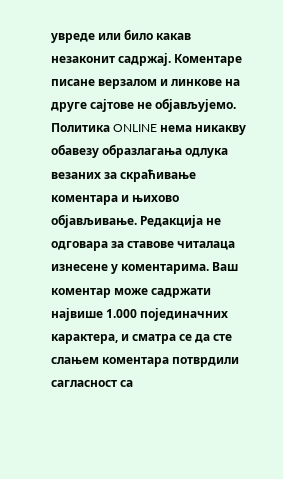увреде или било какав незаконит садржај. Коментаре писане верзалом и линкове на друге сајтове не објављујемо. Политика ONLINE нема никакву обавезу образлагања одлука везаних за скраћивање коментара и њихово објављивање. Редакција не одговара за ставове читалаца изнесене у коментарима. Ваш коментар може садржати највише 1.000 појединачних карактера, и сматра се да сте слањем коментара потврдили сагласност са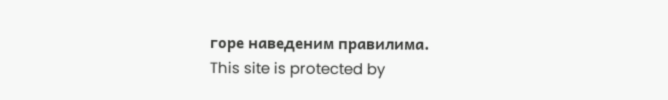горе наведеним правилима.
This site is protected by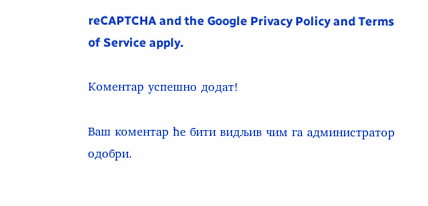reCAPTCHA and the Google Privacy Policy and Terms of Service apply.

Комeнтар успeшно додат!

Ваш комeнтар ћe бити видљив чим га администратор одобри.